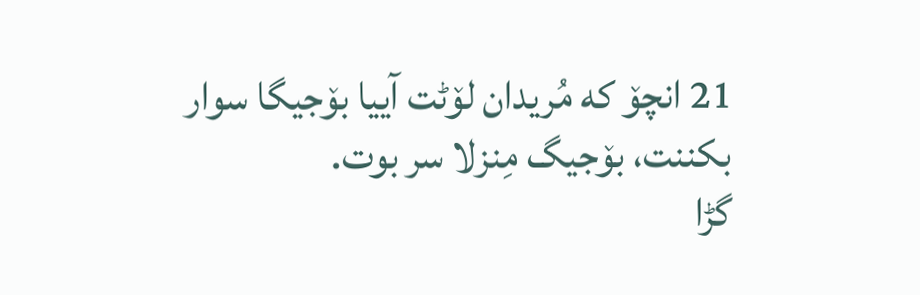21 انچۆ که مُریدان لۆٹت آییا بۆجیگا سوار بکننت، بۆجیگ مِنزلا سر بوت.
گڑا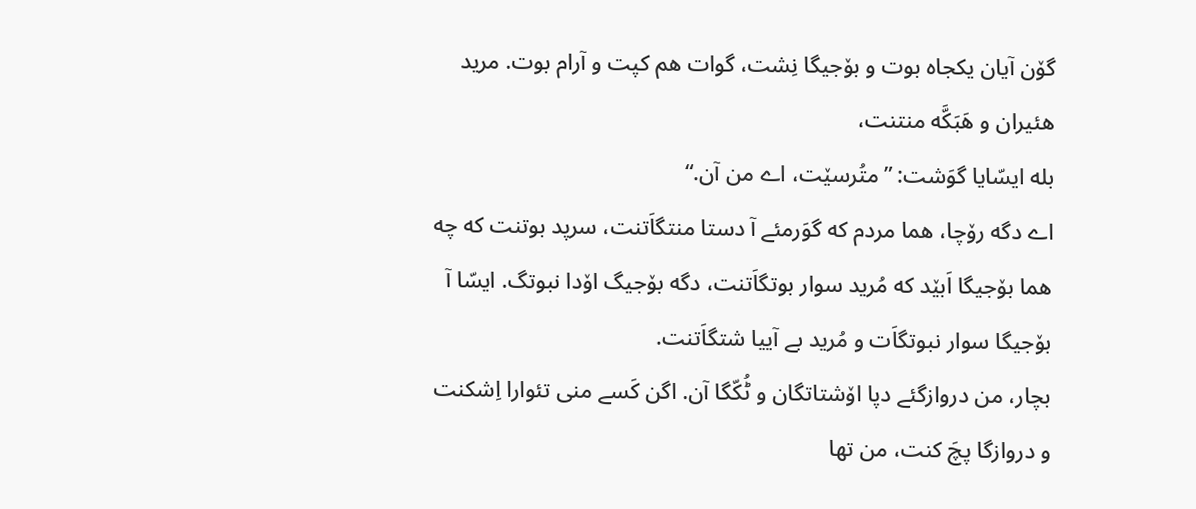گۆن آیان یکجاه بوت و بۆجیگا نِشت، گوات هم کپت و آرام بوت. مرید هئیران و هَبَکَّه منتنت،
بله ایسّایا گوَشت: ”متُرسێت، اے من آن.“
اے دگه رۆچا، هما مردم که گوَرمئے آ دستا منتگاَتنت، سرپد بوتنت که چه هما بۆجیگا اَبێد که مُرید سوار بوتگاَتنت، دگه بۆجیگ اۆدا نبوتگ. ایسّا آ بۆجیگا سوار نبوتگاَت و مُرید بے آییا شتگاَتنت.
بچار، من دروازگئے دپا اۆشتاتگان و ٹُکّگا آن. اگن کَسے منی تئوارا اِشکنت و دروازگا پچَ کنت، من تها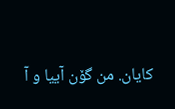کایان. من گۆن آییا و آ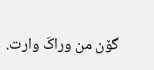گۆن من وراکَ وارت.